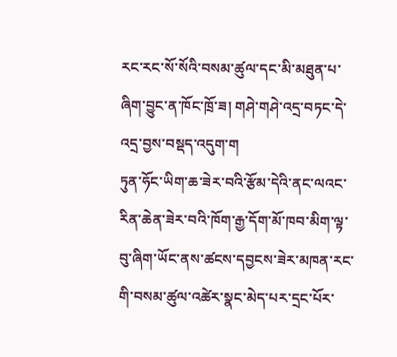རང་རང་སོ་སོའི་བསམ་ཚུལ་དང་མི་མཐུན་པ་ཞིག་བྱུང་ན་ཁོང་ཁྲོ་ཟ། གཤེ་གཤེ་འདྲ་བཏང་དེ་འདྲ་བྱས་བསྡད་འདུག་ག
ཏུན་ཧོང་ཡིག་ཆ་ཟེར་བའི་རྩོམ་དེའི་ནང་ལའང་རིན་ཆེན་ཟེར་བའི་ཁོག་རྒྱ་དོག་མོ་ཁབ་མིག་ལྟ་བུ་ཞིག་ཡོང་ནས་ཚངས་དབྱངས་ཟེར་མཁན་རང་གི་བསམ་ཚུལ་འཚེར་སྣང་མེད་པར་དྲང་པོར་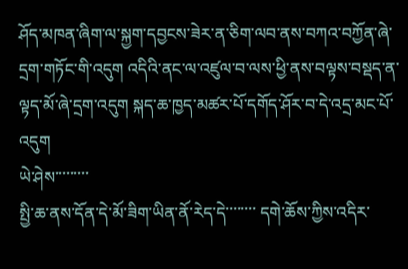ཤོད་མཁན་ཞིག་ལ་སྐྱག་དབྱངས་ཟེར་ན་ཅིག་ལབ་ནས་བཀའ་བཀྱོན་ཞེ་དྲག་གཏོང་གི་འདུག འདིའི་ནང་ལ་འཛུལ་བ་ལས་ཕྱི་ནས་བལྟས་བསྡད་ན་ལྟད་མོ་ཞེ་དྲག་འདུག སྐད་ཆ་ཁྱད་མཚར་པོ་དགོད་ཤོར་བ་དེ་འདྲ་མང་པོ་འདུག
ཡེ་ཤེས་་་་་་་་་
སྤྱི་ཆ་ནས་དོན་དེ་མོ་ཟིག་ཡིན་ནོ་རེད་དེ་་་་་་་་ དགེ་ཆོས་ཀྱིས་འདིར་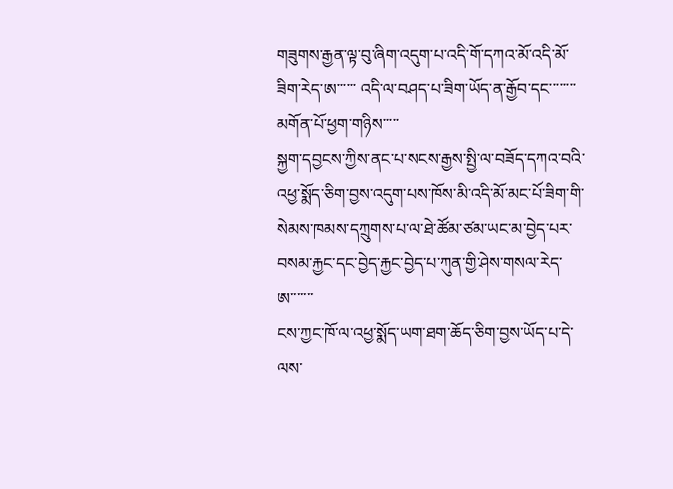གཟུགས་རྒྱན་ལྟ་བུ་ཞིག་འདུག་པ་འདི་གོ་དཀའ་མོ་འདི་མོ་ཟིག་རེད་ཨ་་་་་་ འདི་ལ་བཤད་པ་ཟིག་ཡོད་ན་རྒྱོབ་དང་་་་་་་་
མགོན་པོ་ཕྱག་གཉིས་་་་་
སྐྱག་དབྱངས་ཀྱིས་ནང་པ་སངས་རྒྱས་སྤྱི་ལ་བཟོད་དཀའ་བའི་འཕྱ་སྨོད་ཅིག་བྱས་འདུག་པས་ཁོས་མི་འདི་མོ་མང་པོ་ཟིག་གི་སེམས་ཁམས་དཀྲུགས་པ་ལ་ཐེ་ཚོམ་ཙམ་ཡང་མ་བྱེད་པར་བསམ་རྐྱང་དང་བྱེད་རྐྱང་བྱེད་པ་ཀུན་གྱི་ཤེས་གསལ་རེད་ཨ་་་་་་་
ངས་ཀྱང་ཁོ་ལ་འཕྱ་སྨོད་ཡག་ཐག་ཆོད་ཅིག་བྱས་ཡོད་པ་དེ་ལས་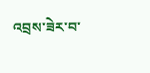འབྲས་ཟེར་བ་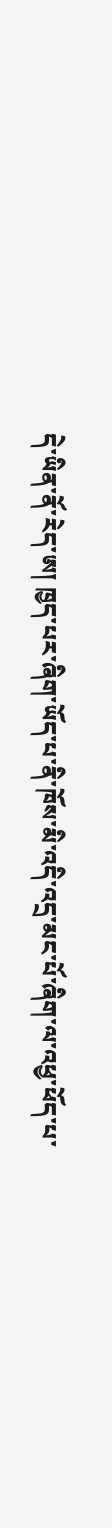དེ་ཡིན་ནོ་རེད་ཨ། ཁྱད་པར་ཞིག་ཡོད་པ་ནི་ཁོས་མི་འདི་འདྲ་མང་པོ་ཞིག་ལ་འཕྱ་ཕོད་པ་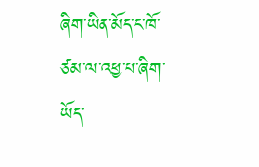ཞིག་ཡིན་མོད་ང་ཁོ་ཙམ་ལ་འཕྱ་པ་ཞིག་ཡོད་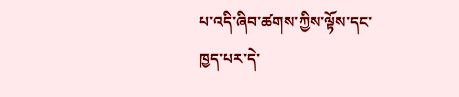པ་འདི་ཞིབ་ཚགས་ཀྱིས་ལྟོས་དང་ཁྱད་པར་དེ་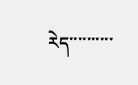རེད་་་་་་་་་་